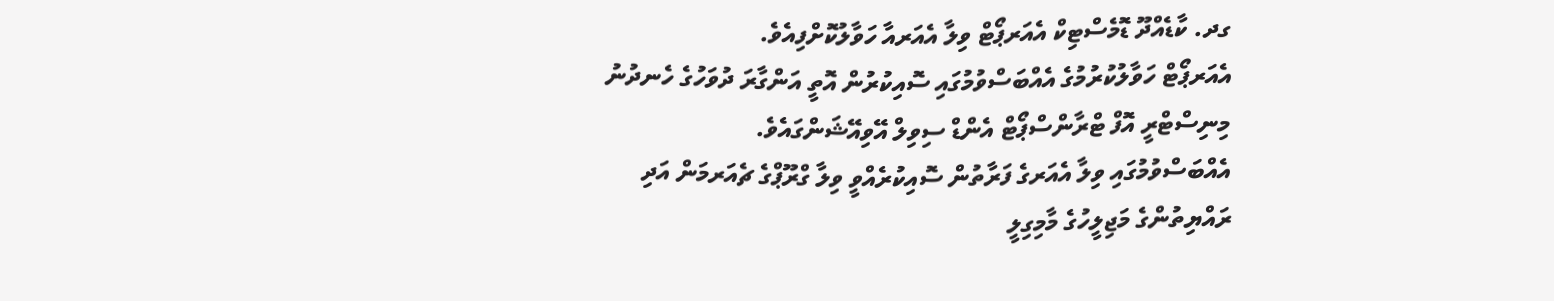ގދ. ކާޑެއްދޫ ޑޮމެސްޓިކް އެއަރޕޯޓް ވިލާ އެއަރއާ ހަވާލުކޮށްފިއެވެ.
އެއަރޕޯޓް ހަވާލުކުރުމުގެ އެއްބަސްވުމުގައި ސޮއިކުރުން އޮތީ އަންގާރަ ދުވަހުގެ ހެނދުނު މިނިސްޓްރީ އޮފް ޓްރާންސްޕޯޓް އެންޑް ސިވިލް އޭވިއޭޝަންގައެވެ.
އެއްބަސްވުމުގައި ވިލާ އެއަރގެ ފަރާތުން ސޮއިކުރެއްވީ ވިލާ ގްރޫޕްގެ ޗެއަރމަން އަދި ރައްޔިތުންގެ މަޖިލީހުގެ މާމިގިލީ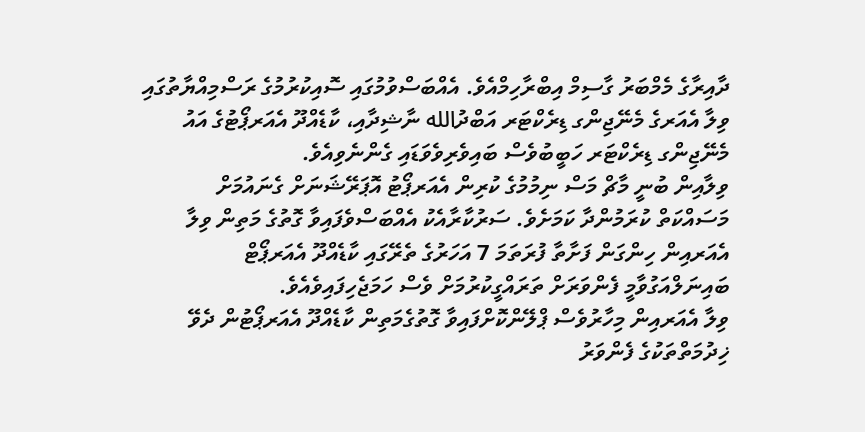ދާއިރާގެ މެމްބަރު ގާސިމް އިބްރާހިމްއެވެ. އެއްބަސްވުމުގައި ސޮއިކުރުމުގެ ރަސްމިއްޔާތުގައި ވިލާ އެއަރގެ މެނޭޖިންގ ޑިރެކްޓަރ އަބްދުالله ނާޝިދާއި، ކާޑެއްދޫ އެއަރޕޯޓުގެ އައު މެނޭޖިންގ ޑިރެކްޓަރ ހަބީބުވެސް ބައިވެރިވެވަޑައި ގެންނެވިއެވެ.
ވިލާއިން ބުނީ މާޗް މަސް ނިމުމުގެ ކުރިން އެއަރޕޯޓު އޮޕަރޭޝަނަށް ގެނައުމަށް މަސައްކަތް ކުރަމުންދާ ކަމަށެވެ. ސަރުކާރާއެކު އެއްބަސްވެފައިވާ ގޮތުގެ މަތިން ވިލާ އެއަރއިން ހިންގަން ފަށާތާ ފުރަތަމަ 7 އަހަރުގެ ތެރޭގައި ކާޑެއްދޫ އެއަރޕޯޓް ބައިނަލްއަގުވާމީ ފެންވަރަށް ތަރައްގީކުރުމަށް ވެސް ހަމަޖެހިފައިވެއެވެ.
ވިލާ އެއަރއިން މިހާރުވެސް ޕްލޭންކޮށްފައިވާ ގޮތުގެމަތިން ކާޑެއްދޫ އެއަރޕޯޓުން ދެވޭ ޚިދުމަތްތަކުގެ ފެންވަރު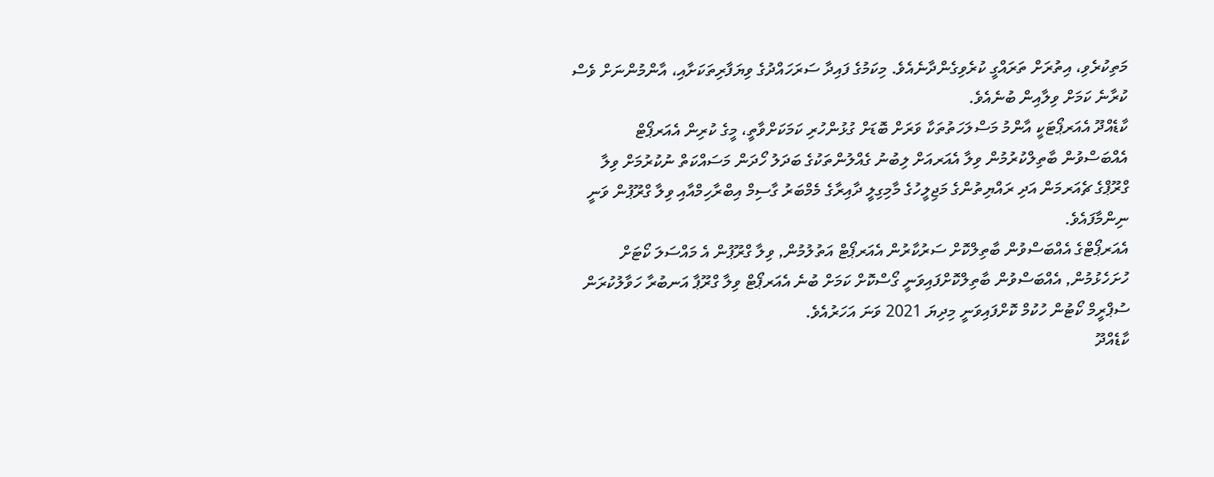މަތިކުރެވި، އިތުރަށް ތަރައްގީ ކުރެވިގެންދާނެއެވެ. މިކަމުގެ ފައިދާ ސަރަހައްދުގެ ވިޔަފާރިތަކަށާއި، އާންމުންނަށް ވެސް ކުރާނެ ކަމަށް ވިލާއިން ބުނެއެވެ.
ކާޑެއްދޫ އެއަރޕޯޓަކީ އާންމު މަސްލަހަތުތަކާ ވަރަށް ބޮޑަށް ގުޅުންހުރި ކަމަކަށްވާތީ، މީގެ ކުރިން އެއަރޕޯޓް އެއްބަސްވުން ބާތިލްކުރުމުން ވިލާ އެއަރއަށް ލިބުނު ގެއްލުންތަކުގެ ބަދަލު ހޯދަން މަސައްކަތް ނުކުރުމަށް ވިލާ ގްރޫޕްގެ ޗެއަރމަން އަދި ރައްޔިތުންގެ މަޖިލީހުގެ މާމިގިލީ ދާއިރާގެ މެމްބަރު ގާސިމް އިބްރާހިމްއާއި ވިލާ ގްރޫޕުން ވަނީ ނިންމާފައެވެ.
އެއަރޕޯޓްގެ އެއްބަސްވުން ބާތިލްކޮށް ސަރުކާރުން އެއަރޕޯޓް އަތުލުމުން, ވިލާ ގްރޫޕުން އެ މައްސަލަ ކޯޓަށް ހުށަހެޅުމުން, އެއްބަސްވުން ބާތިލްކޮށްފައިވަނީ ގޯސްކޮށް ކަމަށް ބުނެ އެއަރޕޯޓް ވިލާ ގްރޫޕާ އަނބުރާ ހަވާލުކުރަން ސުޕްރީމް ކޯޓުން ހުކުމް ކޮށްފައިވަނީ މިދިޔަ 2021 ވަނަ އަހަރުއެވެ.
ކާޑެއްދޫ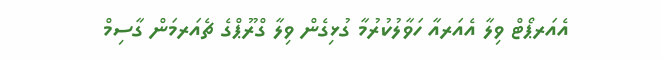އެއަރޕޯޓް ވިލާ އެއަރއާ ހަވާލުކުރުމާ ގުޅިގެން ވިލާ ގްރޫޕްގެ ޗެއަރމަން ގާސިމް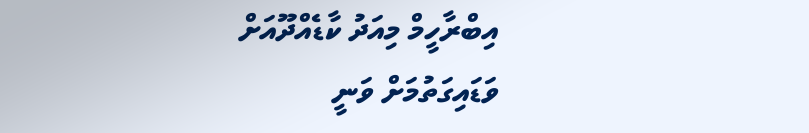އިބްރާހީމް މިއަދު ކާޑެއްދޫއަށް ވަޑައިގަތުމަށް ވަނީ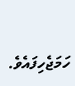ހަމަޖެހިފައެވެ.